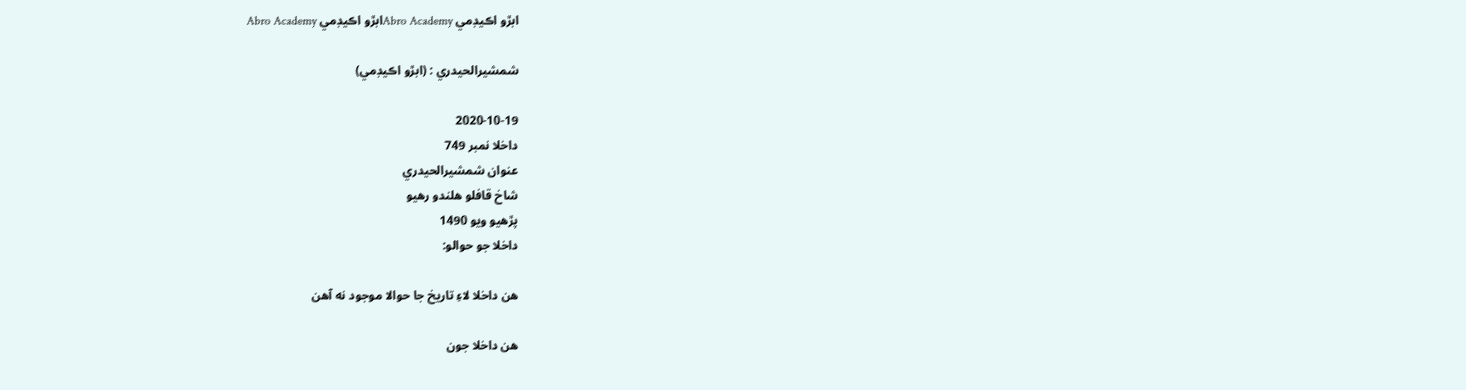ابڙو اڪيڊمي Abro Academyابڙو اڪيڊمي Abro Academy

شمشيرالحيدري : (ابڙو اڪيڊمي)

2020-10-19
داخلا نمبر 749
عنوان شمشيرالحيدري
شاخ قافلو هلندو رهيو
پڙهيو ويو 1490
داخلا جو حوالو:

هن داخلا لاءِ تاريخ جا حوالا موجود نه آهن

هن داخلا جون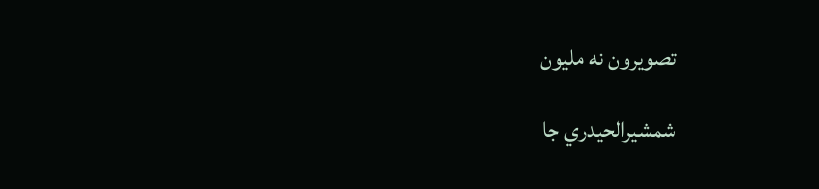تصويرون نه مليون

شمشيرالحيدري جا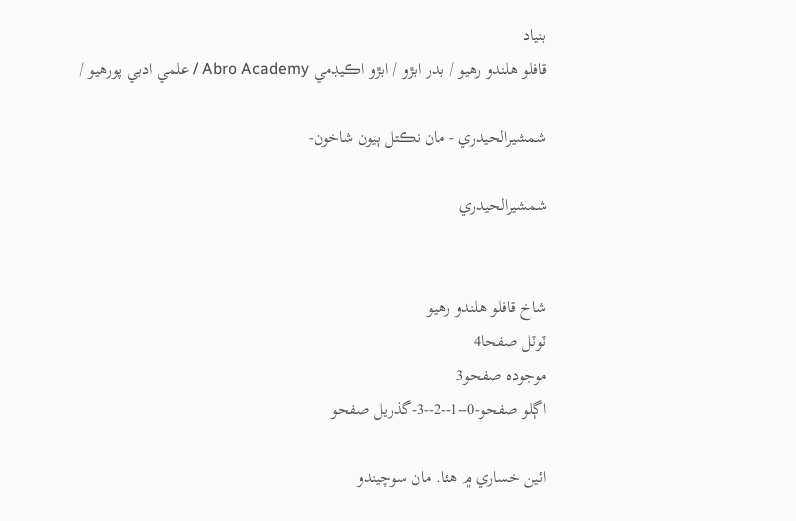بنياد
قافلو هلندو رهيو / بدر ابڙو / ابڙو اڪيڊمي Abro Academy / علمي ادبي پورهيو /

شمشيرالحيدري - مان نڪتل ٻيون شاخون-

شمشيرالحيدري


شاخ قافلو هلندو رهيو
ٽوٽل صفحا4
موجودہ صفحو3
اڳلو صفحو-0--1--2--3-گذريل صفحو

ائين خساري ۾ هئا. مان سوچيندو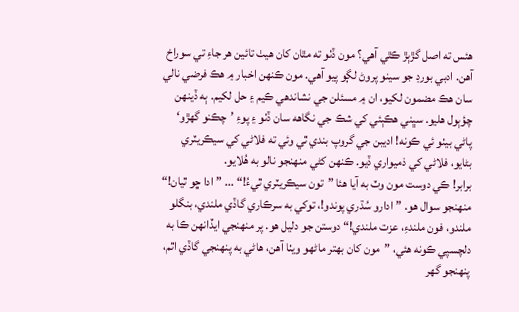هئس ته اصل گڙٻڙ ڪٿي آهي؟ مون ڏٺو ته مٿان کان هيٺ تائين هر جاءِ تي سوراخ آهن. ادبي بورڊ جو سينو پروڻ لڳو پيو آهي. مون ڪنهن اخبار ۾ هڪ فرضي نالي سان هڪ مضمون لکيو، ان ۾ مسئلن جي نشاندهي ڪيم ۽ حل لکيم. ٻه ڏينهن چؤٻول هليو. سڀني هڪٻئي کي شڪ جي نگاهه سان ڏٺو ۽ پوءِ ’چڪنو گهڙو‘ پاڻي بيٺو ئي ڪونه! اديبن جي گروپ بندي ٿي وئي ته فلاڻي کي سيڪريٽري بڻايو، فلاڻي کي ذميواري ڏيو. ڪنهن کڻي منهنجو نالو به هُلايو.
برابر! ڪي دوست مون وٽ به آيا هئا ”تون سيڪريٽري ٿيءُ!“ ... ”ادا ڇو ٿيان!“ منهنجو سوال هو. ”ادارو سُڌري پوندو!، توکي به سرڪاري گاڏي ملندي، بنگلو ملندو، فون ملندءِ، عزت ملندي!“ دوستن جو دليل هو. پر منهنجي ايڏانهن ڪا به دلچسپي ڪونه هئي، ”مون کان بهتر ماڻهو ويٺا آهن، هاڻي به پنهنجي گاڏي اٿم، پنهنجو گهر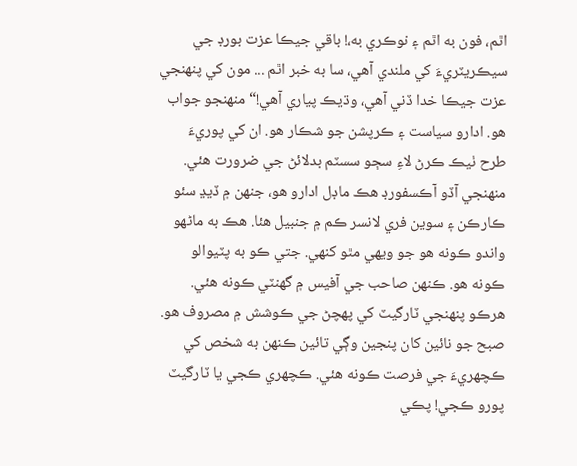اٿم، فون به اٿم ۽ نوڪري به،! باقي جيڪا عزت بورڊ جي سيڪريٽريءَ کي ملندي آهي، سا به خبر اٿم ... مون کي پنهنجي عزت جيڪا خدا ڏني آهي، وڌيڪ پياري آهي!“ منهنجو جواب هو. ادارو سياست ۽ ڪرپشن جو شڪار هو. ان کي پوريءَ طرح ٺيڪ ڪرڻ لاءِ سڄو سسٽم بدلائڻ جي ضرورت هئي. منهنجي آڏو آڪسفورڊ هڪ ماڊل ادارو هو، جنهن ۾ ڏيڍ سئو ڪارڪن ۽ سوين فري لانسر ڪم ۾ جنبيل هئا. هڪ به ماڻهو واندو ڪونه هو جو ويهي مٿو کنهي. جتي ڪو به پٽيوالو ڪونه هو. ڪنهن صاحب جي آفيس ۾ گهنٽي ڪونه هئي. هرڪو پنهنجي ٽارگيٽ کي پهچڻ جي ڪوشش ۾ مصروف هو. صبح جو نائين کان پنجين وڳي تائين ڪنهن به شخص کي ڪچهريءَ جي فرصت ڪونه هئي. ڪچهري ڪجي يا ٽارگيٽ پورو ڪجي! پڪي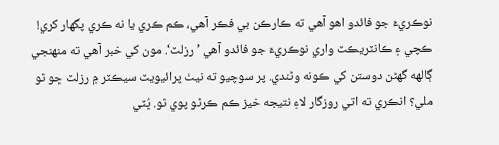نوڪريءَ جو فائدو اهو آهي ته ڪارڪن بي فڪر آهي، ڪم ڪري يا نه ڪري پگهار کري! ڪچي ۽ ڪانٽريڪٽ واري نوڪريءَ جو فائدو آهي ’رزلٽ‘. مون کي خبر آهي ته منهنجي ڳالهه گهڻن دوستن کي ڪونه وڻندي. پر سوچيو ته نيٺ پرائيويٽ سيڪٽر ۾ رزلٽ ڇو ٿو ملي؟ انڪري ته اتي روزگار لاءِ نتيجه خيز ڪم ڪرڻو پوي ٿو. ڀُٽي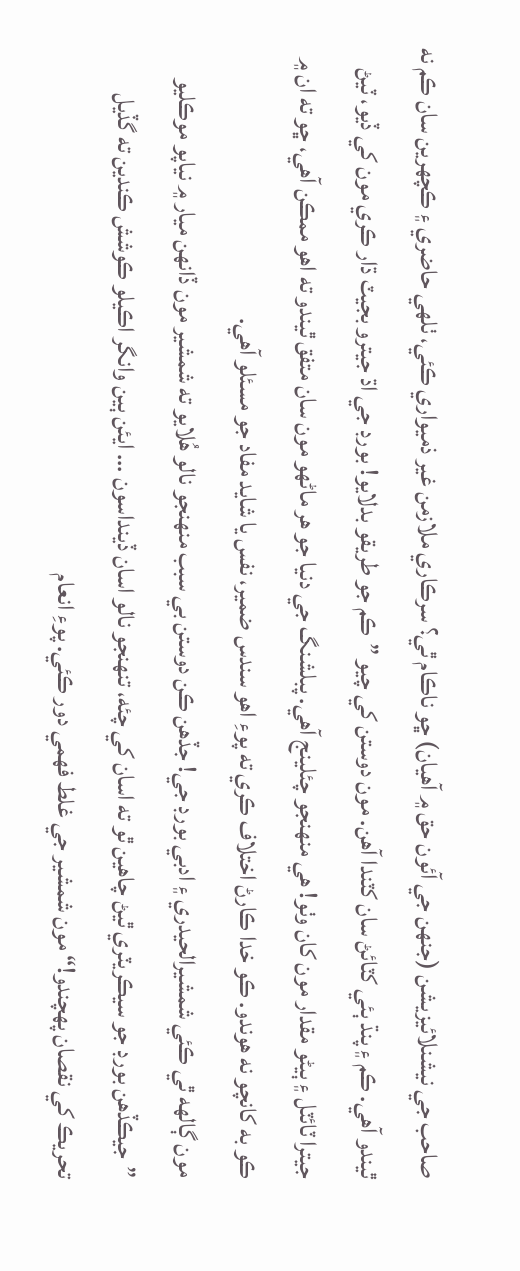صاحب جي نيشنلائيزيشن (جنهن جي آئون حق ۾ آهيان) ڇو ناڪام ٿي؟ سرڪاري ملازمن غير ذميواري ڪئي، ٺلهي حاضري ۽ ڪچهرين سان ڪم نه ٿيندو آهي. ڪم ۽ پنڌ ٻئي کٽائڻ سان کٽندا آهن. مون دوستن کي چيو ”ڪم جو طريقو بدلايو! بورڊ جي اڌ جيترو بجيٽ ڌار ڪري مون کي ڏيو، ٽيڻ جيترا ٽائٽل ۽ ٻيڻو مقدار مون کان وٺو! هي منهنجو چئلينج آهي. پبلشنگ جي دنيا جو هر ماڻهو مون سان متفق ٿيندو ته اهو ممڪن آهي، ڇو ته ان ۾ ڪو به کانچو نه هوندو. ڪو خدا ڪارڻ اختلاف ڪري ته پوءِ اهو سندس ضمير، نفس يا شايد مفاد جو مسئلو آهي.
مون ڳالهه ٿي ڪئي شمشيرالحيدري ۽ ادبي بورڊ جي! جڏهن ڪن دوستن بي سبب منهنجو نالو هُلايو ته شمشير مون ڏانهن ميار ۾ نياپو موڪليو ”جيڪڏهن بورڊ جو سيڪريٽري ٿيڻ چاهين ٿو ته اسان کي چئه، تنهنجو نالو اسان ڏينداسون ... ايئن ٻين وانگر اڪيلو ڪوشش ڪندين ته گڏيل تحريڪ کي نقصان پهچندو!“ مون شمشير جي غلط فهمي دور ڪئي. پوءِ انعام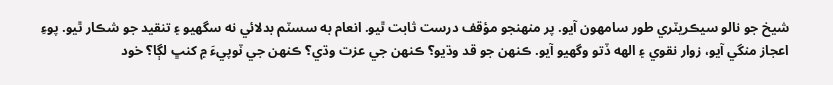شيخ جو نالو سيڪريٽري طور سامهون آيو. پر منهنجو مؤقف درست ثابت ٿيو. انعام به سسٽم بدلائي نه سگهيو ۽ تنقيد جو شڪار ٿيو. پوءِ اعجاز منگي آيو، زوار نقوي ۽ الهه ڏتو وگهيو آيو. ڪنهن جو قد وڌيو؟ ڪنهن جي عزت وڌي؟ ڪنهن جي ٽوپيءَ ۾ کنڀ لڳا؟ خود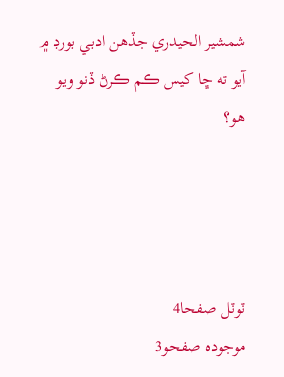شمشير الحيدري جڏهن ادبي بورڊ ۾ آيو ته ڇا کيس ڪم ڪرڻ ڏنو ويو هو؟




ٽوٽل صفحا4
موجودہ صفحو3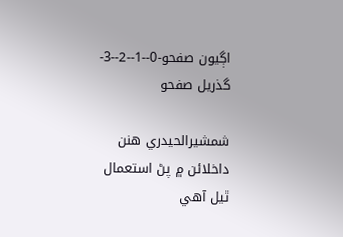اڳيون صفحو-0--1--2--3-گذريل صفحو

شمشيرالحيدري ھنن داخلائن ۾ پڻ استعمال ٿيل آھي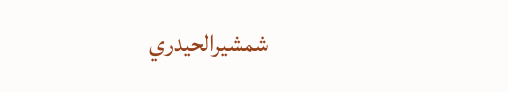شمشيرالحيدري